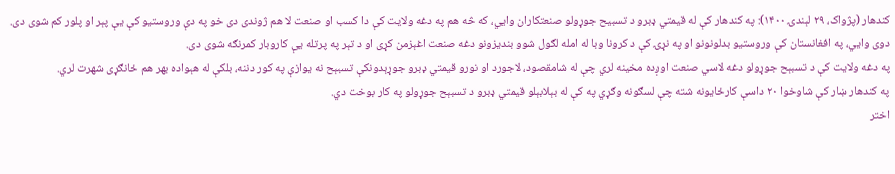کندهار (پژواک، ۲۹ لېندۍ ۱۴۰۰): په کندهار کې له قیمتي ډبرو د تسبیح جوړولو صنعتکاران وايي، که څه هم په دغه ولایت کې دا کسب او صنعت لا هم ژوندی دی خو په دې وروستیو کې یې پېر او پلور کم شوی دی.
دوی وایي، په افغانستان کې وروستیو بدلونونو او په نړۍ کې د کرونا وبا له امله لګول شوو بندیزونو دغه صنعت اغېزمن کړی او د تېر په پرتله یې کاروبار کمرنګه شوی دی.
په دغه ولايت کې د تسبېح جوړولو دغه لاسي صنعت اوږده مخينه لري چې له شامقصود، لاجورد او نورو قیمتي ډبرو جوړېدونکې تسبېح نه يوازې په کور دننه، بلکې له هېواده بهر هم ځانګړى شهرت لري.
په کندهار ښار کې شاوخوا ۲۰ داسې کارځايونه شته چې لسګونه وګړي په کې له بېلابېلو قیمتي ډبرو د تسبېح جوړولو په کار بوخت دي.
اختر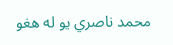محمد ناصري یو له هغو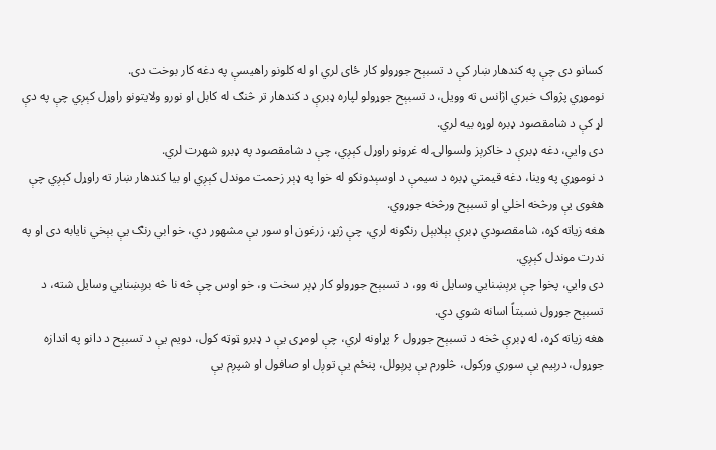کسانو دی چې په کندهار ښار کې د تسبېح جوړولو کار ځای لري او له کلونو راهیسې په دغه کار بوخت دی.
نوموړي پژواک خبري اژانس ته وویل، د تسبېح جوړولو لپاره ډبرې د کندهار تر څنګ له کابل او نورو ولایتونو راوړل کېږي چې په دې لړ کې د شامقصود ډبره لوړه بیه لري.
دى وايي، دغه ډبرې د خاکرېز ولسوالۍ له غرونو راوړل کېږي، چې د شامقصود په ډبرو شهرت لري.
د نوموړي په وينا، دغه قيمتي ډبره د سيمې د اوسېدونکو له خوا په ډېر زحمت موندل کېږي او بيا کندهار ښار ته راوړل کېږي چې هغوى یې ورڅخه اخلي او تسبېح ورڅخه جوړوي.
هغه زياته کړه، شامقصودي ډبرې بېلابېل رنګونه لري، چې ژيړ، زرغون او سور يې مشهور دي، خو ابي رنګ يې بېخي نايابه دى او په ندرت موندل کېږي.
دى وايي، پخوا چې برېښنايي وسايل نه وو، د تسبېح جوړولو کار ډېر سخت و، خو اوس چې څه نا څه برېښنايي وسايل شته، د تسبېح جوړول نسبتاً اسانه شوي دي.
هغه زياته کړه، له ډبرې څخه د تسبېح جوړول ۶ پړاونه لري، چې لومړى يې د ډبرو ټوټه کول، دويم يې د تسبېح د دانو په اندازه جوړول، درېيم يې سوري ورکول، څلورم يې پرېولل، پنځم يې توږل او صافول او شپږم يې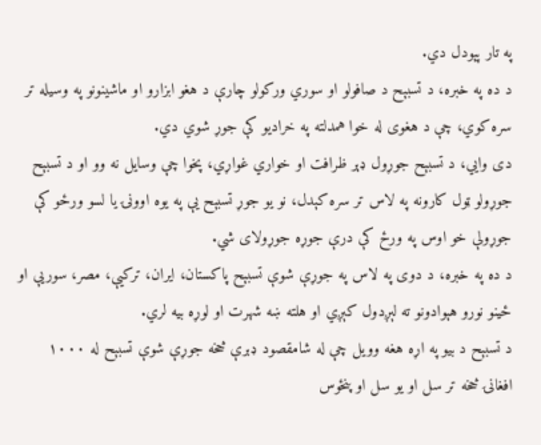په تار پېودل دي.
د ده په خبره، د تسبېح د صافولو او سوري ورکولو چارې د هغو ابزارو او ماشينونو په وسيله تر سره کوي، چې د هغوى له خوا همدلته په خراديو کې جوړ شوي دي.
دى وايي، د تسبېح جوړول ډېر ظرافت او خواري غواړي، پخوا چې وسايل نه وو او د تسبېح جوړولو ټول کارونه په لاس تر سره کېدل، نو يو جوړ تسبېح يې په يوه اوونۍ يا لسو ورځو کې جوړولې خو اوس په ورځ کې درې جوړه جوړولاى شي.
د ده په خبره، د دوی په لاس په جوړې شوې تسبېح پاکستان، ايران، ترکيې، مصر، سوريې او ځينو نورو هېوادونو ته لېږدول کېږي او هلته ښه شهرت او لوړه بيه لري.
د تسبېح د بیو په اړه هغه وویل چې له شامقصود ډبرې څخه جوړې شوې تسبېح له ١٠٠٠ افغانۍ څخه تر سل او يو سل او پنځوس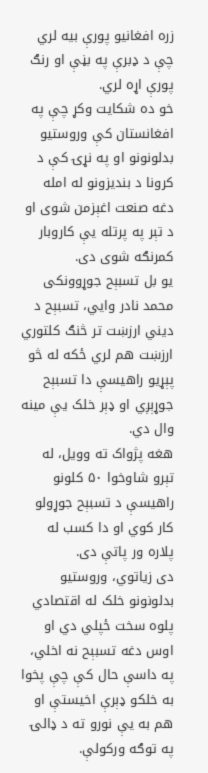زره افغانيو پورې بيه لري چې د ډبرې په بڼې او رنګ پورې اړه لري.
خو ده شکایت وکړ چې په افغانستان کې وروستیو بدلونونو او په نړۍ کې د کرونا د بندیزونو له امله دغه صنعت اغېزمن شوی او د تېر په پرتله یې کاروبار کمرنګه شوی دی.
یو بل تسبېح جوړوونکی محمد نادر وايي، تسبېح د دیني ارزښت تر څنګ کلتوري ارزښت هم لري ځکه له څو پېړیو راهیسې دا تسبېح جوړېږي او ډېر خلک یې مینه وال دي.
هغه پژواک ته وویل، له تېرو شاوخوا ۵۰ کلونو راهیسې د تسبېح جوړولو کار کوي او دا کسب له پلاره ور پاتې دی.
دی زیاتوي، وروستیو بدلونونو خلک له اقتصادي پلوه سخت ځپلي دي او اوس دغه تسبېح نه اخلي، په داسې حال کې چې پخوا به خلکو ډېرې اخیستې او هم به یې نورو ته د ډالۍ په توګه ورکولې.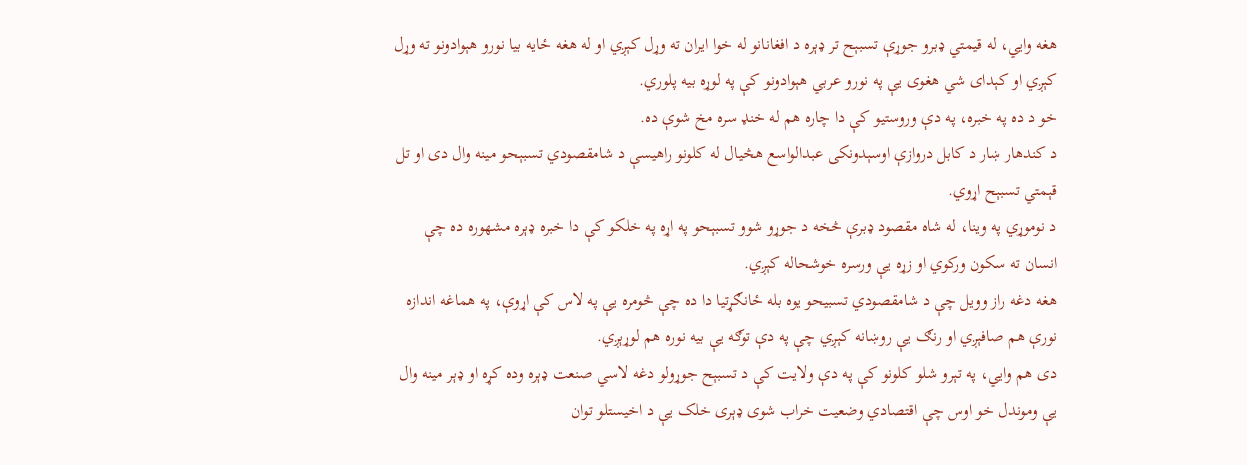هغه وايي، له قیمتي ډبرو جوړې تسبېح تر ډېره د افغانانو له خوا ایران ته وړل کېږي او له هغه ځایه بیا نورو هېوادونو ته وړل کېږي او کېدای شي هغوی یې په نورو عربي هېوادونو کې په لوړه بیه پلوري.
خو د ده په خبره، په دې وروستیو کې دا چاره هم له خنډ سره مخ شوې ده.
د کندهار ښار د کابل دروازې اوسېدونکى عبدالواسع هڅيال له کلونو راهيسې د شامقصودي تسبېحو مينه وال دى او تل قېمتي تسبېح اړوي.
د نوموړي په وينا، له شاه مقصود ډبرې څخه د جوړو شوو تسبېحو په اړه په خلکو کې دا خبره ډېره مشهوره ده چې انسان ته سکون ورکوي او زړه يې ورسره خوشحاله کېږي.
هغه دغه راز وويل چې د شامقصودي تسبیحو يوه بله ځانګړتيا دا ده چې څومره يې په لاس کې اړوې، په هماغه اندازه نورې هم صافېږي او رنګ يې روښانه کېږي چې په دې توګه يې بيه نوره هم لوړېږي.
دی هم وايي، په تېرو شلو کلونو کې په دې ولايت کې د تسبېح جوړولو دغه لاسي صنعت ډېره وده کړه او ډېر مينه وال یې وموندل خو اوس چې اقتصادي وضعیت خراب شوی ډېری خلک یې د اخیستلو توان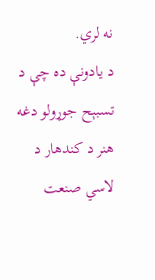نه لري.
د یادونې ده چې د تسبېح جوړولو دغه هنر د کندهار د لاسي صنعت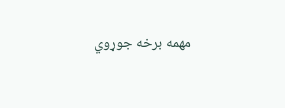مهمه برخه جوړوي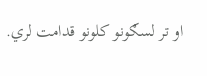او تر لسګونو کلونو قدامت لري.